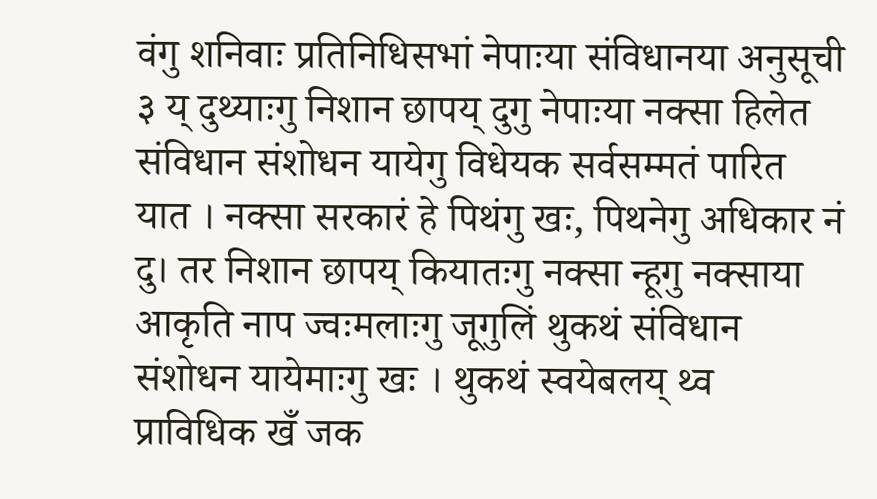वंगु शनिवाः प्रतिनिधिसभां नेपाःया संविधानया अनुसूची ३ य् दुथ्याःगु निशान छापय् दुगु नेपाःया नक्सा हिलेत संविधान संशोधन यायेगु विधेयक सर्वसम्मतं पारित यात । नक्सा सरकारं हे पिथंगु खः, पिथनेगु अधिकार नं दु। तर निशान छापय् कियातःगु नक्सा न्हूगु नक्साया आकृति नाप ज्वःमलाःगु जूगुलिं थुकथं संविधान संशोधन यायेमाःगु खः । थुकथं स्वयेबलय् थ्व प्राविधिक खँ जक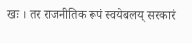खः । तर राजनीतिक रूपं स्वयेबलय् सरकारं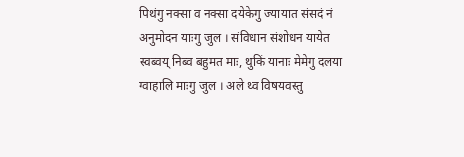पिथंगु नक्सा व नक्सा दयेकेगु ज्यायात संसदं नं अनुमोदन याःगु जुल । संविधान संशोधन यायेत स्वब्वय् निब्व बहुमत माः, थुकिं यानाः मेमेगु दलया ग्वाहालि माःगु जुल । अले थ्व विषयवस्तु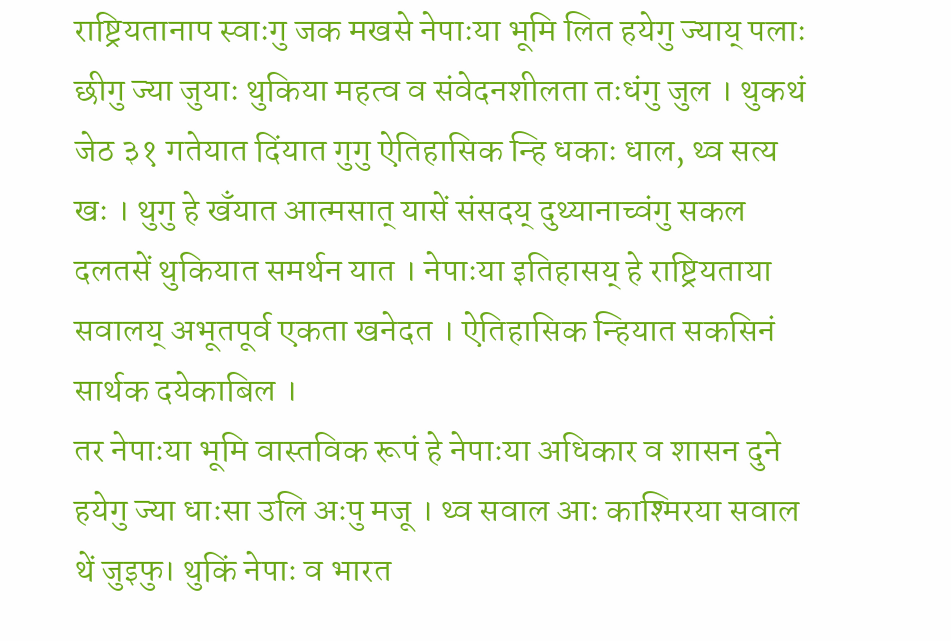राष्ट्रियतानाप स्वाःगु जक मखसे नेपाःया भूमि लित हयेगु ज्याय् पलाः छीगु ज्या जुयाः थुकिया महत्व व संवेदनशीलता तःधंगु जुल । थुकथं जेठ ३१ गतेयात दिंयात गुगु ऐतिहासिक न्हि धकाः धाल, थ्व सत्य खः । थुगु हे खँयात आत्मसात् यासें संसदय् दुथ्यानाच्वंगु सकल दलतसें थुकियात समर्थन यात । नेपाःया इतिहासय् हे राष्ट्रियताया सवालय् अभूतपूर्व एकता खनेदत । ऐतिहासिक न्हियात सकसिनं सार्थक दयेकाबिल ।
तर नेपाःया भूमि वास्तविक रूपं हे नेपाःया अधिकार व शासन दुने हयेगु ज्या धाःसा उलि अःपु मजू । थ्व सवाल आः काश्मिरया सवाल थें जुइफु। थुकिं नेपाः व भारत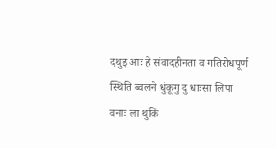दथुइ आः हे संवादहीनता व गतिरोधपूर्ण स्थिति ब्वलने धुंकूगु दु धाःसा लिपा वनाः ला थुकिं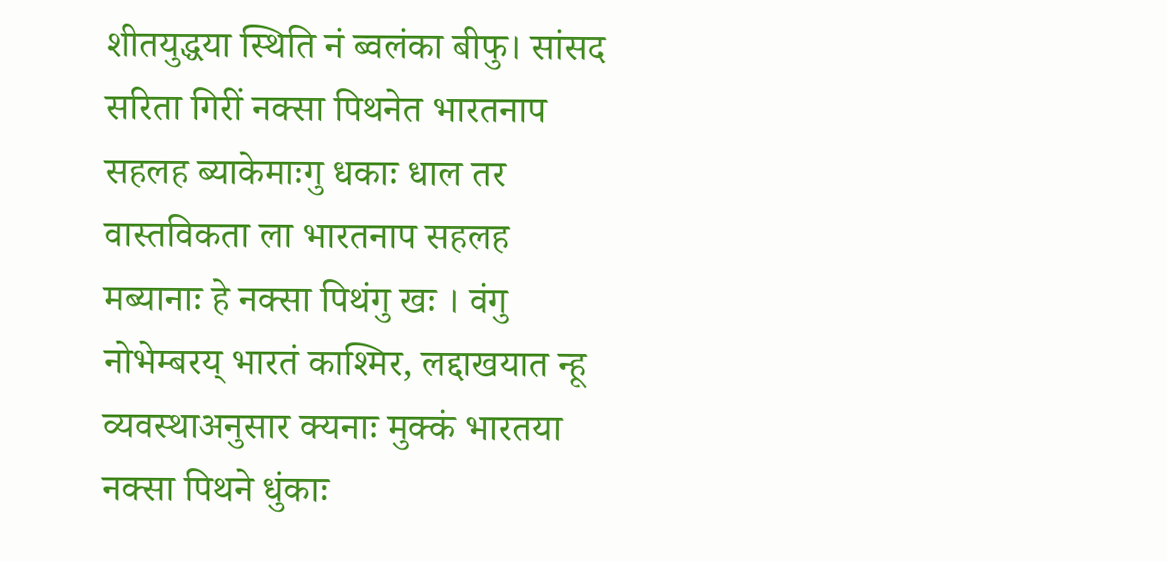शीतयुद्धया स्थिति नं ब्वलंका बीफु। सांसद सरिता गिरीं नक्सा पिथनेत भारतनाप सहलह ब्याकेमाःगु धकाः धाल तर वास्तविकता ला भारतनाप सहलह मब्यानाः हे नक्सा पिथंगु खः । वंगु नोभेम्बरय् भारतं काश्मिर, लद्दाखयात न्हू व्यवस्थाअनुसार क्यनाः मुक्कं भारतया नक्सा पिथने धुंकाः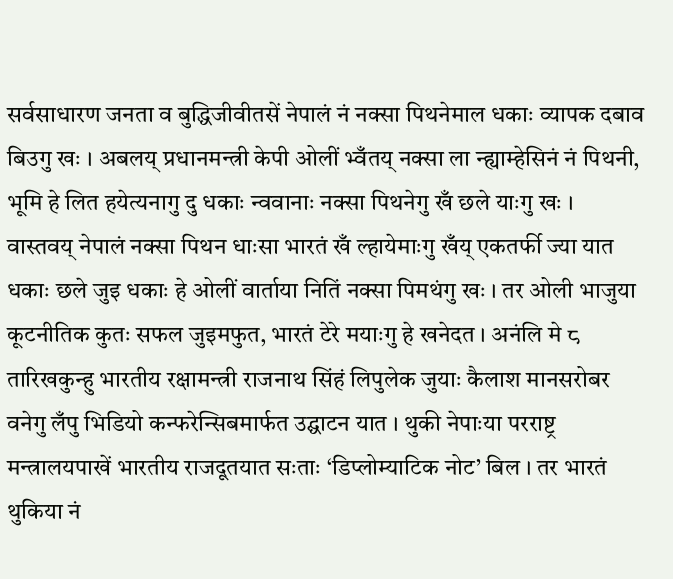सर्वसाधारण जनता व बुद्धिजीवीतसें नेपालं नं नक्सा पिथनेमाल धकाः व्यापक दबाव बिउगु खः । अबलय् प्रधानमन्त्री केपी ओलीं भ्वँतय् नक्सा ला न्ह्याम्हेसिनं नं पिथनी, भूमि हे लित हयेत्यनागु दु धकाः न्ववानाः नक्सा पिथनेगु खँ छले याःगु खः ।
वास्तवय् नेपालं नक्सा पिथन धाःसा भारतं खँ ल्हायेमाःगु खँय् एकतर्फी ज्या यात धकाः छले जुइ धकाः हे ओलीं वार्ताया नितिं नक्सा पिमथंगु खः । तर ओली भाजुया कूटनीतिक कुतः सफल जुइमफुत, भारतं टेरे मयाःगु हे खनेदत । अनंलि मे ८ तारिखकुन्हु भारतीय रक्षामन्त्री राजनाथ सिंहं लिपुलेक जुयाः कैलाश मानसरोबर वनेगु लँपु भिडियो कन्फरेन्सिबमार्फत उद्घाटन यात । थुकी नेपाःया परराष्ट्र मन्त्रालयपाखें भारतीय राजदूतयात सःताः ‘डिप्लोम्याटिक नोट’ बिल । तर भारतं थुकिया नं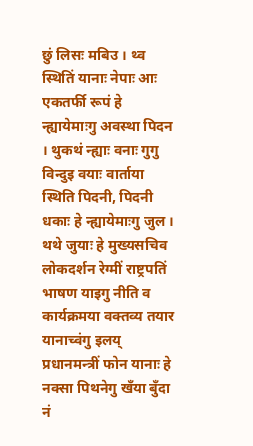छुं लिसः मबिउ । थ्व स्थितिं यानाः नेपाः आः एकतर्फी रूपं हे न्ह्यायेमाःगु अवस्था पिदन । थुकथं न्ह्याः वनाः गुगु विन्दुइ वयाः वार्ताया स्थिति पिदनी, पिदनी धकाः हे न्ह्यायेमाःगु जुल । थथे जुयाः हे मुख्यसचिव लोकदर्शन रेग्मीं राष्ट्रपतिं भाषण याइगु नीति व कार्यक्रमया वक्तव्य तयार यानाच्वंगु इलय् प्रधानमन्त्रीं फोन यानाः हे नक्सा पिथनेगु खँया बुँदा नं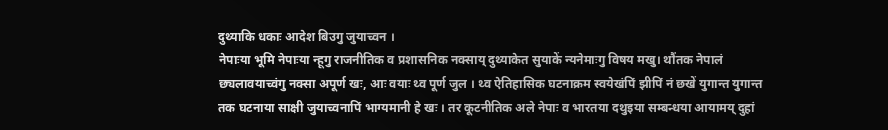दुथ्याकि धकाः आदेश बिउगु जुयाच्वन ।
नेपाःया भूमि नेपाःया न्हूगु राजनीतिक व प्रशासनिक नक्साय् दुथ्याकेत सुयाकें न्यनेमाःगु विषय मखु। थौंतक नेपालं छ्यलावयाच्वंगु नक्सा अपूर्ण खः, आः वयाः थ्व पूर्ण जुल । थ्व ऐतिहासिक घटनाक्रम स्वयेखंपिं झीपिं नं छखें युगान्त युगान्त तक घटनाया साक्षी जुयाच्वनापिं भाग्यमानी हे खः । तर कूटनीतिक अले नेपाः व भारतया दथुइया सम्बन्धया आयामय् दुहां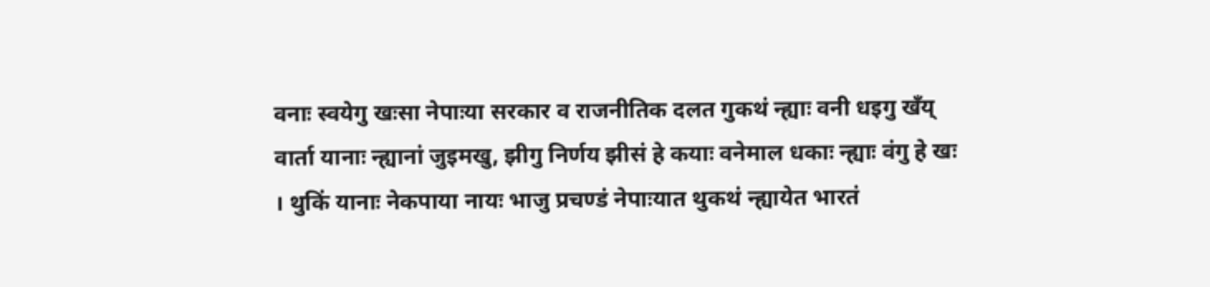वनाः स्वयेगु खःसा नेपाःया सरकार व राजनीतिक दलत गुकथं न्ह्याः वनी धइगु खँय् वार्ता यानाः न्ह्यानां जुइमखु, झीगु निर्णय झीसं हे कयाः वनेमाल धकाः न्ह्याः वंगु हे खः । थुकिं यानाः नेकपाया नायः भाजु प्रचण्डं नेपाःयात थुकथं न्ह्यायेत भारतं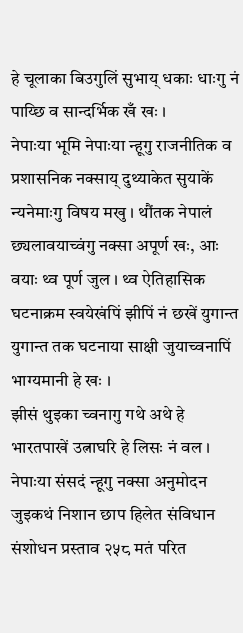हे चूलाका बिउगुलिं सुभाय् धकाः धाःगु नं पाय्छि व सान्दर्भिक खँ खः ।
नेपाःया भूमि नेपाःया न्हूगु राजनीतिक व प्रशासनिक नक्साय् दुथ्याकेत सुयाकें न्यनेमाःगु विषय मखु । थौंतक नेपालं छ्यलावयाच्वंगु नक्सा अपूर्ण खः, आः वयाः थ्व पूर्ण जुल । थ्व ऐतिहासिक घटनाक्रम स्वयेखंपिं झीपिं नं छखें युगान्त युगान्त तक घटनाया साक्षी जुयाच्वनापिं भाग्यमानी हे खः ।
झीसं थुइका च्वनागु गथे अथे हे भारतपाखें उत्नाघरि हे लिसः नं वल । नेपाःया संसदं न्हूगु नक्सा अनुमोदन जुइकथं निशान छाप हिलेत संविधान संशोधन प्रस्ताव २५८ मतं परित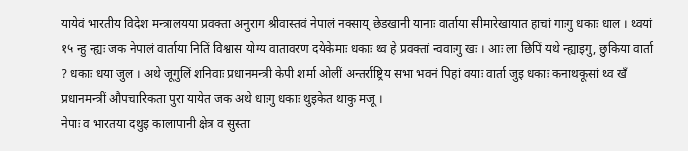यायेवं भारतीय विदेश मन्त्रालयया प्रवक्ता अनुराग श्रीवास्तवं नेपालं नक्साय् छेडखानी यानाः वार्ताया सीमारेखायात हाचां गाःगु धकाः धाल । थ्वयां १५ न्हु न्ह्यः जक नेपालं वार्ताया नितिं विश्वास योग्य वातावरण दयेकेमाः धकाः थ्व हे प्रवक्तां न्ववाःगु खः । आः ला छिपिं यथे न्ह्याइगु, छुकिया वार्ता ? धकाः धया जुल । अथे जूगुलिं शनिवाः प्रधानमन्त्री केपी शर्मा ओलीं अन्तर्राष्ट्रिय सभा भवनं पिहां वयाः वार्ता जुइ धकाः कनाथकूसां थ्व खँ प्रधानमन्त्रीं औपचारिकता पुरा यायेत जक अथे धाःगु धकाः थुइकेत थाकु मजू ।
नेपाः व भारतया दथुइ कालापानी क्षेत्र व सुस्ता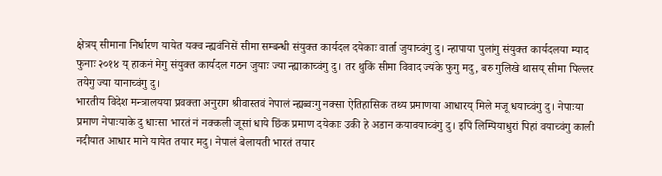क्षेत्रय् सीमाना निर्धारण यायेत यक्व न्ह्यवंनिसें सीमा सम्बन्धी संयुक्त कार्यदल दयेकाः वार्ता जुयाच्वंगु दु। न्हापाया पुलांगु संयुक्त कार्यदलया म्याद फुनाः २०१४ य् हाकनं मेगु संयुक्त कार्यदल गठन जुयाः ज्या न्ह्याकाच्वंगु दु। तर थुकिं सीमा विवाद ज्यंके फुगु मदु, बरु गुलिखे थासय् सीमा पिल्लर तयेगु ज्या यानाच्वंगु दु।
भारतीय विदेश मन्त्रालयया प्रवक्ता अनुराग श्रीवास्तवं नेपालं न्ह्यब्वःगु नक्सा ऐतिहासिक तथ्य प्रमाणया आधारय् मिले मजू धयाच्वंगु दु। नेपाःया प्रमाण नेपाःयाके दु धाःसा भारतं नं नक्कली जूसां धाये छिंक प्रमाण दयेकाः उकी हे अडान कयावयाच्वंगु दु। इपिं लिम्पियाधुरां पिहां वयाच्वंगु काली नदीयात आधार माने यायेत तयार मदु। नेपालं बेलायती भारतं तयार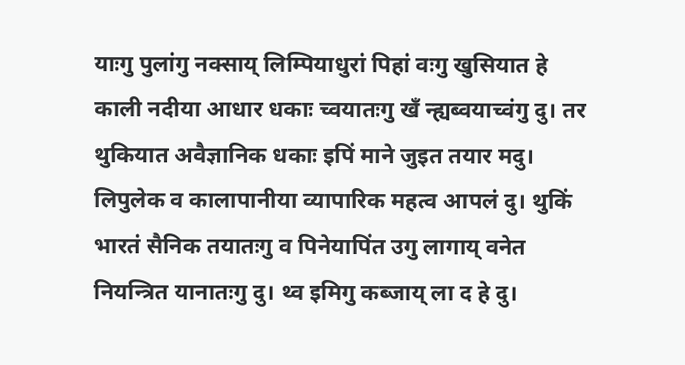याःगु पुलांगु नक्साय् लिम्पियाधुरां पिहां वःगु खुसियात हे काली नदीया आधार धकाः च्वयातःगु खँ न्ह्यब्वयाच्वंगु दु। तर थुकियात अवैज्ञानिक धकाः इपिं माने जुइत तयार मदु। लिपुलेक व कालापानीया व्यापारिक महत्व आपलं दु। थुकिं भारतं सैनिक तयातःगु व पिनेयापिंत उगु लागाय् वनेत नियन्त्रित यानातःगु दु। थ्व इमिगु कब्जाय् ला द हे दु।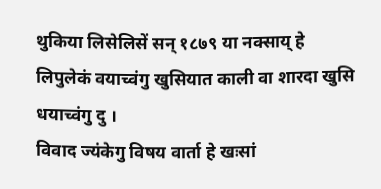थुकिया लिसेलिसें सन् १८७९ या नक्साय् हे लिपुलेकं वयाच्वंगु खुसियात काली वा शारदा खुसि धयाच्वंगु दु ।
विवाद ज्यंकेगु विषय वार्ता हे खःसां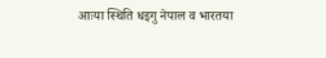आःया स्थिति धइगु नेपाल व भारतया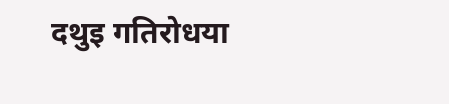दथुइ गतिरोधया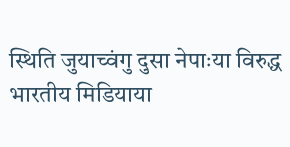स्थिति जुयाच्वंगु दुसा नेपाःया विरुद्ध भारतीय मिडियाया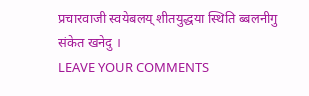प्रचारवाजी स्वयेबलय् शीतयुद्धया स्थिति ब्बलनीगु संकेत खनेदु ।
LEAVE YOUR COMMENTS